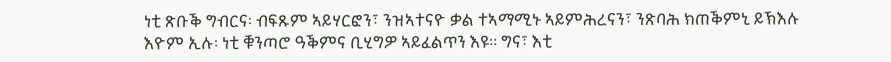ነቲ ጽቡቕ ግብርና፡ ብፍጹም ኣይሃርፎን፣ ንዝኣተናዮ ቃል ተኣማሚኑ ኣይምሕረናን፣ ንጽባሕ ክጠቕምኒ ይኽእሉ እዮም ኢሉ፡ ነቲ ቑንጣሮ ዓቕምና ቢሂግዎ ኣይፈልጥን እዩ። ግና፣ እቲ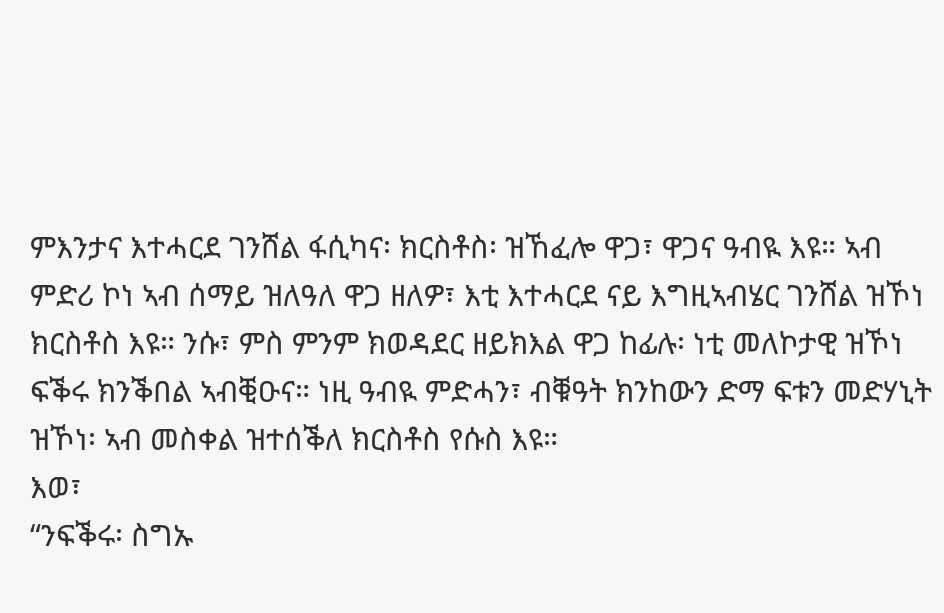ምእንታና እተሓርደ ገንሸል ፋሲካና፡ ክርስቶስ፡ ዝኸፈሎ ዋጋ፣ ዋጋና ዓብዪ እዩ። ኣብ ምድሪ ኮነ ኣብ ሰማይ ዝለዓለ ዋጋ ዘለዎ፣ እቲ እተሓርደ ናይ እግዚኣብሄር ገንሸል ዝኾነ ክርስቶስ እዩ። ንሱ፣ ምስ ምንም ክወዳደር ዘይክእል ዋጋ ከፊሉ፡ ነቲ መለኮታዊ ዝኾነ ፍቕሩ ክንቕበል ኣብቒዑና። ነዚ ዓብዪ ምድሓን፣ ብቑዓት ክንከውን ድማ ፍቱን መድሃኒት ዝኾነ፡ ኣብ መስቀል ዝተሰቕለ ክርስቶስ የሱስ እዩ።
እወ፣
“ንፍቕሩ፡ ስግኡ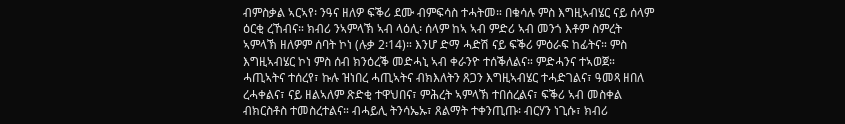ብምስቃል ኣርኣየ፡ ንዓና ዘለዎ ፍቕሪ ደሙ ብምፍሳስ ተሓትመ። በቁሳሉ ምስ እግዚኣብሄር ናይ ሰላም ዕርቂ ረኸብና። ክብሪ ንኣምላኽ ኣብ ላዕሊ፡ ሰላም ከኣ ኣብ ምድሪ ኣብ መንጎ እቶም ስምረት ኣምላኽ ዘለዎም ሰባት ኮነ (ሉቃ 2፡14)። እንሆ ድማ ሓድሽ ናይ ፍቕሪ ምዕራፍ ከፊትና። ምስ እግዚኣብሄር ኮነ ምስ ሰብ ክንዕረቕ መድሓኒ ኣብ ቀራንዮ ተሰቕለልና። ምድሓንና ተኣወጀ። ሓጢኣትና ተሰረየ፣ ኩሉ ዝነበረ ሓጢኣትና ብክእለትን ጸጋን እግዚኣብሄር ተሓድገልና፣ ዓመጻ ዘበለ ረሓቀልና፣ ናይ ዘልኣለም ጽድቂ ተዋህበና፣ ምሕረት ኣምላኽ ተበሰረልና፣ ፍቕሪ ኣብ መስቀል ብክርስቶስ ተመስረተልና። ብሓይሊ ትንሳኤኡ፣ ጸልማት ተቀንጢጡ፡ ብርሃን ነጊሱ፣ ክብሪ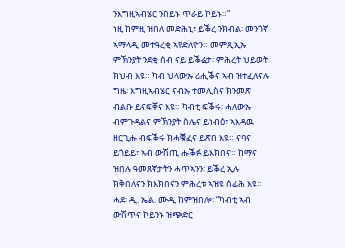ንእግዚኣብሄር ንበይኑ ጥራይ ኮይኑ።”
ነዚ ከምዚ ዝበለ መድሕኒ፣ ይቕረ ንክብል፡ መንጎኛ ኣማላዲ መተዓረቂ ኣየድለዮን። መምጺኢኡ ምኽንያት ንደቂ ሰብ ናይ ይቕሬታ፡ ምሕረት ህይወት ክህብ እዩ። ካብ ህላውኡ ሪሒቕና ኣብ ዝተፈለናሉ ግዜ፡ እግዚኣብሄር ናብኡ ተመሊስና ክንመጽ ብልቡ ይናፍቐና እዩ። ካብቲ ፍቕሩ፡ ሓለውኡ ብምጉዳልና ምኽንያት ስሌና ይነብዕ፣ ኣእዳዉ ዘርጊሑ ብፍቕሩ ክሓቑፈና ይጽበ እዩ። ናባና ይጎይይ፣ ኣብ ውሽጢ ሑቕፉ ይእክበና። ከማና ዝበሉ ዓመጸኛታትን ሓጥኣንን፡ ይቕረ ኢሉ ክቅበለናን ክእክበናን ምሕረቱ ኣዝዩ ሰፊሕ እዩ። ሓደ፡ ዲ. ኤል. ሙዲ ከምዝበሎ፡ “ካብቲ ኣብ ውሽጥና ኮይንኑ ዝጭድር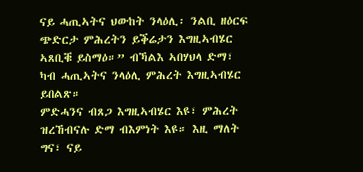ናይ ሓጢኣትና ህውከት ንላዕሊ፡ ንልቢ ዘዕርፍ ጭድርታ ምሕረትን ይቕሬታን እግዚኣብሄር ኣጸቢቑ ይስማዕ።” ብኻልእ ኣበሃህላ ድማ፣ ካብ ሓጢኣትና ንላዕሊ ምሕረት እግዚኣብሄር ይበልጽ።
ምድሓንና ብጸጋ እግዚኣብሄር እዩ፣ ምሕረት ዝረኸብናሉ ድማ ብእምነት እዩ። እዚ ማለት ግና፣ ናይ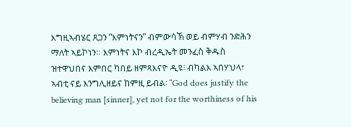እግዚኣብሄር ጸጋን “እምነትናን” ብምውሳኽ ወይ ብምሃብ ንድሕን ማለት ኣይኮነን። እምነትና እኮ ብረዲኤት መንፈስ ቅዱስ ዝተዋህበና እምበር ካበይ ዘምጻእናዮ ዲዩ፧ ብካልእ ኣበሃህላ፣ ኣብቲ ናይ እንግሊዘይና ከምዚ ይብል፡ “God does justify the believing man [sinner], yet not for the worthiness of his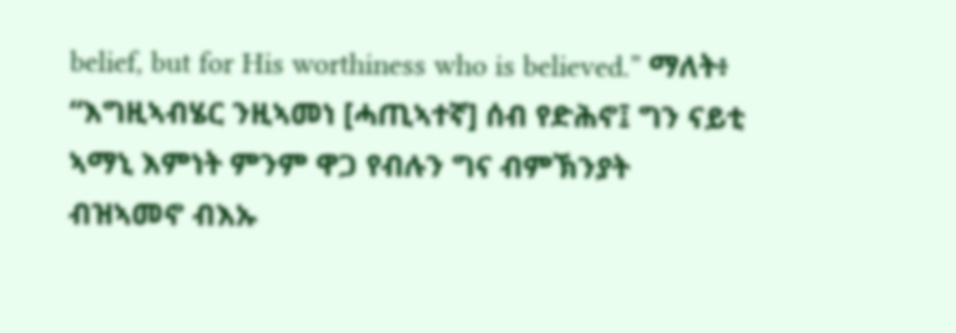belief, but for His worthiness who is believed.” ማለት፥ “እግዚኣብሄር ንዚኣመነ [ሓጢኣተኛ] ሰብ የድሕኖ፤ ግን ናይቲ ኣማኒ እምነት ምንም ዋጋ የብሉን ግና ብምኽንያት ብዝኣመኖ ብእኡ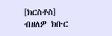[ክርስቶስ] ብዘለዎ ክቡር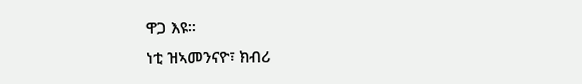ዋጋ እዩ።
ነቲ ዝኣመንናዮ፣ ክብሪ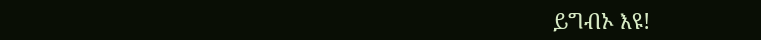ይግብኦ እዩ!